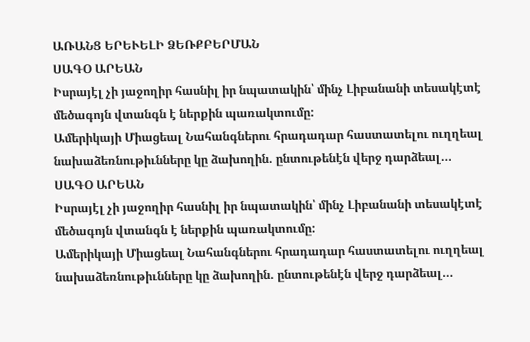ԱՌԱՆՑ ԵՐԵՒԵԼԻ ՁԵՌՔԲԵՐՄԱՆ
ՍԱԳՕ ԱՐԵԱՆ
Իսրայէլ չի յաջողիր հասնիլ իր նպատակին՝ մինչ Լիբանանի տեսակէտէ մեծագոյն վտանգն է ներքին պառակտումը:
Ամերիկայի Միացեալ Նահանգներու հրադադար հաստատելու ուղղեալ նախաձեռնութիւնները կը ձախողին. ընտութենէն վերջ դարձեալ…
ՍԱԳՕ ԱՐԵԱՆ
Իսրայէլ չի յաջողիր հասնիլ իր նպատակին՝ մինչ Լիբանանի տեսակէտէ մեծագոյն վտանգն է ներքին պառակտումը:
Ամերիկայի Միացեալ Նահանգներու հրադադար հաստատելու ուղղեալ նախաձեռնութիւնները կը ձախողին. ընտութենէն վերջ դարձեալ…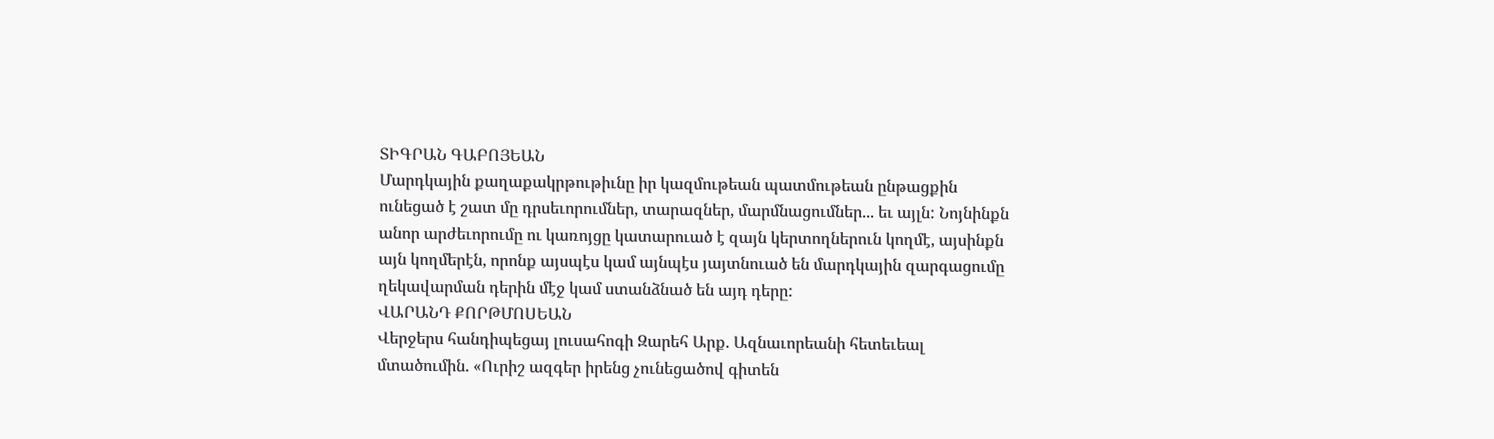ՏԻԳՐԱՆ ԳԱԲՈՅԵԱՆ
Մարդկային քաղաքակրթութիւնը իր կազմութեան պատմութեան ընթացքին ունեցած է շատ մը դրսեւորումներ, տարազներ, մարմնացումներ... եւ այլն: Նոյնինքն անոր արժեւորումը ու կառոյցը կատարուած է զայն կերտողներուն կողմէ, այսինքն այն կողմերէն, որոնք այսպէս կամ այնպէս յայտնուած են մարդկային զարգացումը ղեկավարման դերին մէջ կամ ստանձնած են այդ դերը:
ՎԱՐԱՆԴ ՔՈՐԹՄՈՍԵԱՆ
Վերջերս հանդիպեցայ լուսահոգի Զարեհ Արք. Ազնաւորեանի հետեւեալ մտածումին. «Ուրիշ ազգեր իրենց չունեցածով գիտեն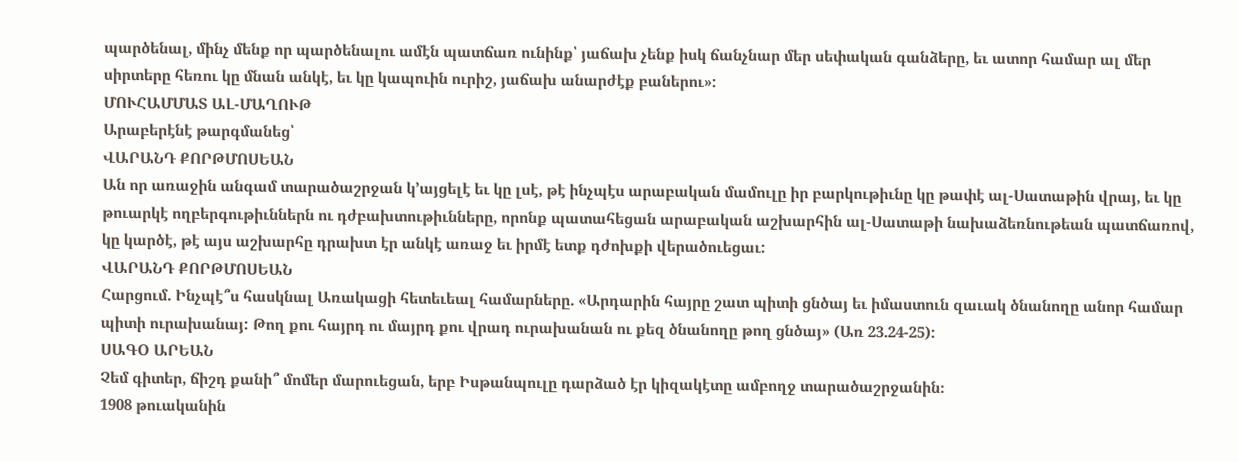պարծենալ, մինչ մենք որ պարծենալու ամէն պատճառ ունինք՝ յաճախ չենք իսկ ճանչնար մեր սեփական գանձերը, եւ ատոր համար ալ մեր սիրտերը հեռու կը մնան անկէ, եւ կը կապուին ուրիշ, յաճախ անարժէք բաներու»:
ՄՈՒՀԱՄՄԱՏ ԱԼ-ՄԱՂՈՒԹ
Արաբերէնէ թարգմանեց՝
ՎԱՐԱՆԴ ՔՈՐԹՄՈՍԵԱՆ
Ան որ առաջին անգամ տարածաշրջան կ՚այցելէ եւ կը լսէ, թէ ինչպէս արաբական մամուլը իր բարկութիւնը կը թափէ ալ-Սատաթին վրայ, եւ կը թուարկէ ողբերգութիւններն ու դժբախտութիւնները, որոնք պատահեցան արաբական աշխարհին ալ-Սատաթի նախաձեռնութեան պատճառով, կը կարծէ, թէ այս աշխարհը դրախտ էր անկէ առաջ եւ իրմէ ետք դժոխքի վերածուեցաւ:
ՎԱՐԱՆԴ ՔՈՐԹՄՈՍԵԱՆ
Հարցում. Ինչպէ՞ս հասկնալ Առակացի հետեւեալ համարները. «Արդարին հայրը շատ պիտի ցնծայ եւ իմաստուն զաւակ ծնանողը անոր համար պիտի ուրախանայ: Թող քու հայրդ ու մայրդ քու վրադ ուրախանան ու քեզ ծնանողը թող ցնծայ» (Առ 23.24-25):
ՍԱԳՕ ԱՐԵԱՆ
Չեմ գիտեր, ճիշդ քանի՞ մոմեր մարուեցան, երբ Իսթանպուլը դարձած էր կիզակէտը ամբողջ տարածաշրջանին։
1908 թուականին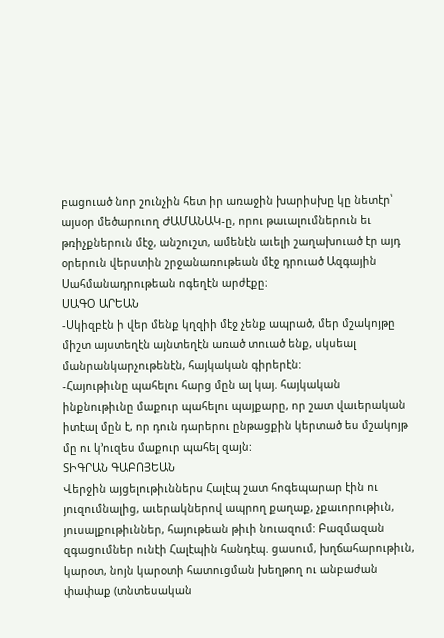բացուած նոր շունչին հետ իր առաջին խարիսխը կը նետէր՝ այսօր մեծարուող ԺԱՄԱՆԱԿ-ը, որու թաւալումներուն եւ թռիչքներուն մէջ, անշուշտ, ամենէն աւելի շաղախուած էր այդ օրերուն վերստին շրջանառութեան մէջ դրուած Ազգային Սահմանադրութեան ոգեղէն արժէքը։
ՍԱԳՕ ԱՐԵԱՆ
-Սկիզբէն ի վեր մենք կղզիի մէջ չենք ապրած, մեր մշակոյթը միշտ այստեղէն այնտեղէն առած տուած ենք, սկսեալ մանրանկարչութենէն, հայկական գիրերէն:
-Հայութիւնը պահելու հարց մըն ալ կայ. հայկական ինքնութիւնը մաքուր պահելու պայքարը, որ շատ վաւերական իտէալ մըն է, որ դուն դարերու ընթացքին կերտած ես մշակոյթ մը ու կ՚ուզես մաքուր պահել զայն:
ՏԻԳՐԱՆ ԳԱԲՈՅԵԱՆ
Վերջին այցելութիւններս Հալէպ շատ հոգեպարար էին ու յուզումնալից, աւերակներով ապրող քաղաք, չքաւորութիւն, յուսալքութիւններ, հայութեան թիւի նուազում: Բազմազան զգացումներ ունէի Հալէպին հանդէպ. ցասում, խղճահարութիւն, կարօտ, նոյն կարօտի հատուցման խեղթող ու անբաժան փափաք (տնտեսական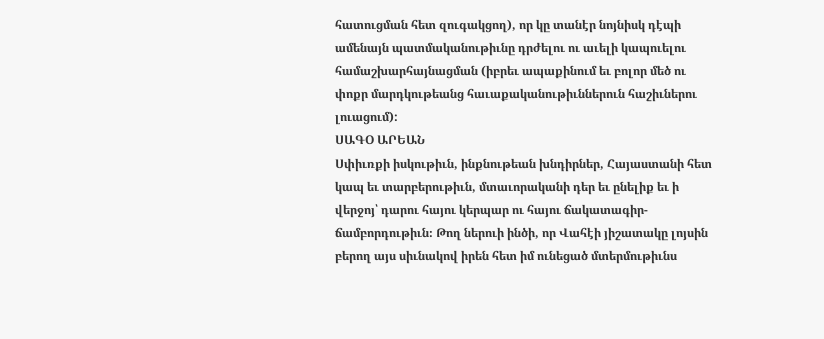հատուցման հետ զուգակցող), որ կը տանէր նոյնիսկ դէպի ամենայն պատմականութիւնը դրժելու ու աւելի կապուելու համաշխարհայնացման (իբրեւ ապաքինում եւ բոլոր մեծ ու փոքր մարդկութեանց հաւաքականութիւններուն հաշիւներու լուացում):
ՍԱԳՕ ԱՐԵԱՆ
Սփիւռքի իսկութիւն, ինքնութեան խնդիրներ, Հայաստանի հետ կապ եւ տարբերութիւն, մտաւորականի դեր եւ ընելիք եւ ի վերջոյ՝ դարու հայու կերպար ու հայու ճակատագիր-ճամբորդութիւն։ Թող ներուի ինծի, որ Վահէի յիշատակը լոյսին բերող այս սիւնակով իրեն հետ իմ ունեցած մտերմութիւնս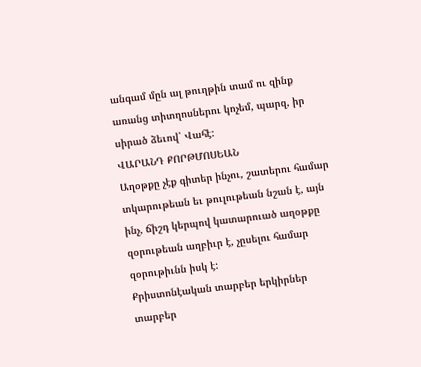անգամ մըն ալ թուղթին տամ ու զինք առանց տիտղոսներու կոչեմ, պարզ, իր սիրած ձեւով՝ Վահէ:
ՎԱՐԱՆԴ ՔՈՐԹՄՈՍԵԱՆ
Աղօթքը չէք գիտեր ինչու, շատերու համար տկարութեան եւ թուլութեան նշան է, այն ինչ, ճիշդ կերպով կատարուած աղօթքը զօրութեան աղբիւր է, չըսելու համար զօրութիւնն իսկ է:
Քրիստոնէական տարբեր երկիրներ տարբեր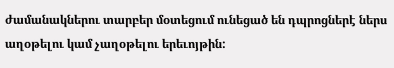ժամանակներու տարբեր մօտեցում ունեցած են դպրոցներէ ներս աղօթելու կամ չաղօթելու երեւոյթին: